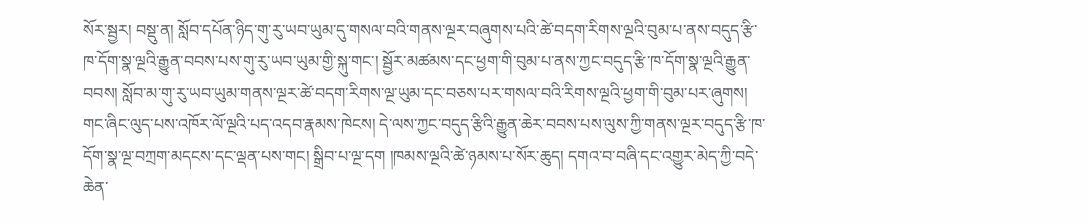སོར་སྦྱར། བསྡུ་ན། སློབ་དཔོན་ཉིད་གུ་རུ་ཡབ་ཡུམ་དུ་གསལ་བའི་གནས་ལྔར་བཞུགས་པའི་ཚེ་བདག་རིགས་ལྔའི་བུམ་པ་ནས་བདུད་རྩི་ཁ་དོག་སྣ་ལྔའི་རྒྱུན་བབས་པས་གུ་རུ་ཡབ་ཡུམ་གྱི་སྐུ་གང་། སྦྱོར་མཚམས་དང་ཕྱག་གི་བུམ་པ་ནས་ཀྱང་བདུད་རྩི་ཁ་དོག་སྣ་ལྔའི་རྒྱུན་བབས། སློབ་མ་གུ་རུ་ཡབ་ཡུམ་གནས་ལྔར་ཚེ་བདག་རིགས་ལྔ་ཡུམ་དང་བཅས་པར་གསལ་བའི་རིགས་ལྔའི་ཕྱག་གི་བུམ་པར་ཞུགས། གང་ཞིང་ལུད་པས་འཁོར་ལོ་ལྔའི་པད་འདབ་རྣམས་ཁེངས། དེ་ལས་ཀྱང་བདུད་རྩིའི་རྒྱུན་ཆེར་བབས་པས་ལུས་ཀྱི་གནས་ལྔར་བདུད་རྩི་ཁ་དོག་སྣ་ལྔ་བཀྲག་མདངས་དང་ལྡན་པས་གང། སྒྲིབ་པ་ལྔ་དག །ཁམས་ལྔའི་ཚེ་ཉམས་པ་སོར་ཆུད། དགའ་བ་བཞི་དང་འགྱུར་མེད་ཀྱི་བདེ་ཆེན་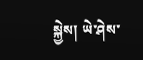སྐྱེས། ཡེ་ཤེས་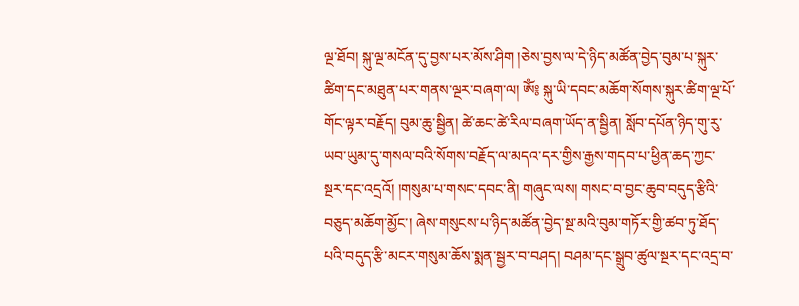ལྔ་ཐོབ། སྐུ་ལྔ་མངོན་དུ་བྱས་པར་མོས་ཤིག །ཅེས་བྱས་ལ་དེ་ཉིད་མཚོན་བྱེད་བུམ་པ་སྐུར་ཚིག་དང་མཐུན་པར་གནས་ལྔར་བཞག་ལ། ཨོཾ༔ སྐུ་ཡི་དབང་མཆོག་སོགས་སྐུར་ཚིག་ལྔ་པོ་གོང་ལྟར་བརྗོད། བུམ་ཆུ་སྦྱིན། ཚེ་ཆང་ཚེ་རིལ་བཞག་ཡོད་ན་སྦྱིན། སློབ་དཔོན་ཉིད་གུ་རུ་ཡབ་ཡུམ་དུ་གསལ་བའི་སོགས་བརྗོད་ལ་མདའ་དར་གྱིས་རྒྱས་གདབ་པ་ཕྱིན་ཆད་ཀྱང་སྔར་དང་འདྲའོ། །གསུམ་པ་གསང་དབང་ནི། གཞུང་ལས། གསང་བ་བྱང་ཆུབ་བདུད་རྩིའི་བཅུད་མཆོག་མྱོང་། ཞེས་གསུངས་པ་ཉིད་མཚོན་བྱེད་སྔ་མའི་བུམ་གཏོར་གྱི་ཚབ་ཏུ་ཐོད་པའི་བདུད་རྩི་མངར་གསུམ་ཆོས་སྨན་སྦྱར་བ་བཤད། བཤམ་དང་སྒྲུབ་ཚུལ་སྔར་དང་འདྲ་བ་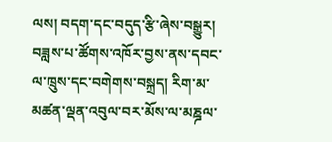ལས། བདག་དང་བདུད་རྩི་ཞེས་བསྒྱུར། བཟླས་པ་ཚོགས་འཁོར་བྱས་ནས་དབང་ལ་ཁྲུས་དང་བགེགས་བསྐྲད། རིག་མ་མཚན་ལྡན་འབུལ་བར་མོས་ལ་མཎྜལ་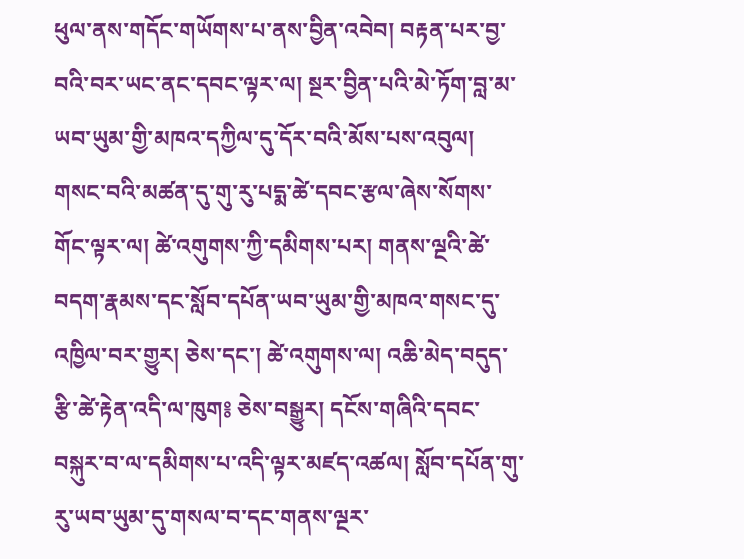ཕུལ་ནས་གདོང་གཡོགས་པ་ནས་བྱིན་འབེབ། བརྟན་པར་བྱ་བའི་བར་ཡང་ནང་དབང་ལྟར་ལ། སྔར་བྱིན་པའི་མེ་ཏོག་བླ་མ་ཡབ་ཡུམ་གྱི་མཁའ་དཀྱིལ་དུ་དོར་བའི་མོས་པས་འབུལ། གསང་བའི་མཚན་དུ་གུ་རུ་པདྨ་ཚེ་དབང་རྩལ་ཞེས་སོགས་གོང་ལྟར་ལ། ཚེ་འགུགས་ཀྱི་དམིགས་པར། གནས་ལྔའི་ཚེ་བདག་རྣམས་དང་སློབ་དཔོན་ཡབ་ཡུམ་གྱི་མཁའ་གསང་དུ་འཁྱིལ་བར་གྱུར། ཅེས་དང་། ཚེ་འགུགས་ལ། འཆི་མེད་བདུད་རྩི་ཚེ་རྟེན་འདི་ལ་ཁུག༔ ཅེས་བསྒྱུར། དངོས་གཞིའི་དབང་བསྐུར་བ་ལ་དམིགས་པ་འདི་ལྟར་མཛད་འཚལ། སློབ་དཔོན་གུ་རུ་ཡབ་ཡུམ་དུ་གསལ་བ་དང་གནས་ལྔར་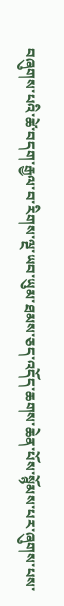བཞུགས་པའི་ཚེ་བདག་རྒྱལ་བ་རིགས་ལྔ་ཡབ་ཡུམ་ཐམས་ཅད་འདོད་ཆགས་ཆེན་པོས་སྙོམས་པར་ཞུགས་པས་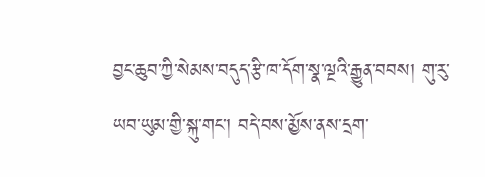བྱང་ཆུབ་ཀྱི་སེམས་བདུད་རྩི་ཁ་དོག་སྣ་ལྔའི་རྒྱུན་བབས། གུ་རུ་ཡབ་ཡུམ་གྱི་སྐུ་གང་། བདེ་བས་མྱོས་ནས་དྲག་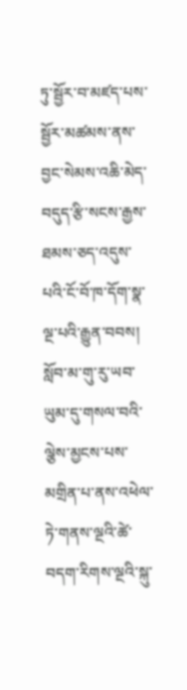ཏུ་སྦྱོར་བ་མཛད་པས་སྦྱོར་མཚམས་ནས་བྱང་སེམས་འཆི་མེད་བདུད་རྩི་སངས་རྒྱས་ཐམས་ཅད་འདུས་པའི་ངོ་བོ་ཁ་དོག་སྣ་ལྔ་པའི་རྒྱུན་བབས། སློབ་མ་གུ་རུ་ཡབ་ཡུམ་དུ་གསལ་བའི་ལྕེས་མྱངས་པས་མགྲིན་པ་ནས་འཕེལ་ཏེ་གནས་ལྔའི་ཚེ་བདག་རིགས་ལྔའི་སྐུ་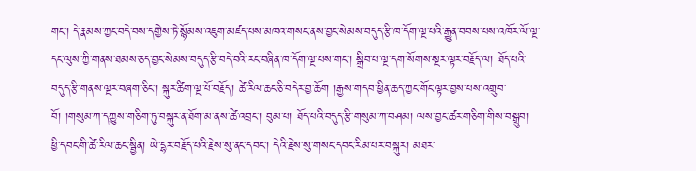གང་། དེ་རྣམས་ཀྱང་བདེ་བས་དགྱེས་ཏེ་སྙོམས་འཇུག་མཛད་པས་མཁའ་གསང་ནས་བྱང་སེམས་བདུད་རྩི་ཁ་དོག་ལྔ་པའི་རྒྱུན་བབས་པས་འཁོར་ལོ་ལྔ་དང་ལུས་ཀྱི་གནས་ཐམས་ཅད་བྱང་སེམས་བདུད་རྩི་བདེ་བའི་རང་བཞིན་ཁ་དོག་ལྔ་པས་གང་། སྒྲིབ་པ་ལྔ་དག་སོགས་སྔར་ལྟར་བརྗོད་ལ། ཐོད་པའི་བདུད་རྩི་གནས་ལྔར་བཞག་ཅིང་། སྐུར་ཚིག་ལྔ་པོ་བརྗོད། ཚེ་རིལ་ཆང་ཅི་བདེར་བྱ་ཆོག །རྒྱས་གདབ་ཕྱིན་ཆད་ཀྱང་གོང་ལྟར་བྱས་པས་འགྲུབ་བོ། །གསུམ་ཀ་དཀྱུས་གཅིག་ཏུ་བསྐུར་ན་ཐོག་མ་ནས་ཚེ་འབྲང་། བུམ་པ། ཐོད་པའི་བདུད་རྩི་གསུམ་ཀ་བཤམ། ལས་བྱང་ཚར་གཅིག་གིས་བསྒྲུབ། ཕྱི་དབང་གི་ཚེ་རིལ་ཆང་སྦྱིན། ཡེ་དྷར་བརྗོད་པའི་རྗེས་སུ་ནང་དབང་། དེའི་རྗེས་སུ་གསང་དབང་རིམ་པར་བསྐུར། མཐར་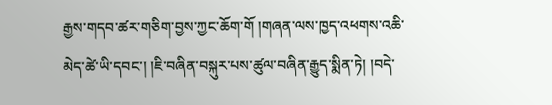རྒྱས་གདབ་ཚར་གཅིག་བྱས་ཀྱང་ཆོག་གོ །གཞན་ལས་ཁྱད་འཕགས་འཆི་མེད་ཚེ་ཡི་དབང་། །ཇི་བཞིན་བསྐུར་པས་ཚུལ་བཞིན་རྒྱུད་སྨིན་ཏེ། །བདེ་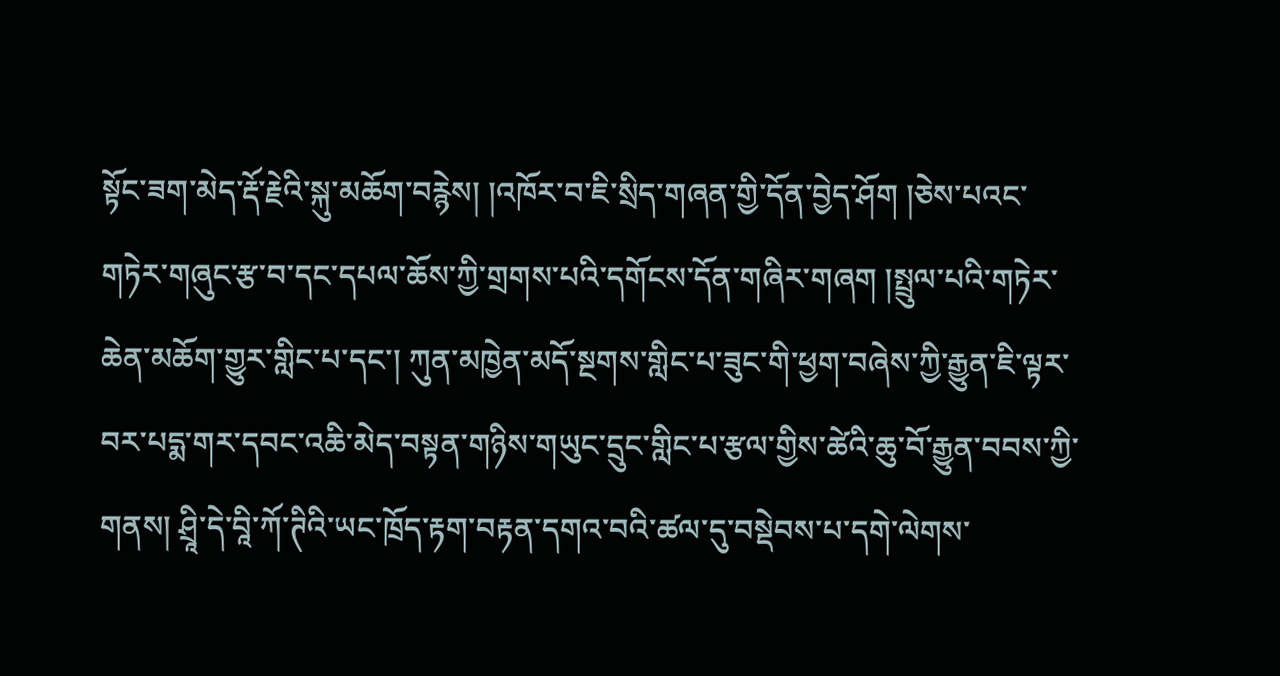སྟོང་ཟག་མེད་རྡོ་རྗེའི་སྐུ་མཆོག་བརྙེས། །འཁོར་བ་ཇི་སྲིད་གཞན་གྱི་དོན་བྱེད་ཤོག །ཅེས་པའང་གཏེར་གཞུང་རྩ་བ་དང་དཔལ་ཆོས་ཀྱི་གྲགས་པའི་དགོངས་དོན་གཞིར་གཞག །སྤྲུལ་པའི་གཏེར་ཆེན་མཆོག་གྱུར་གླིང་པ་དང་། ཀུན་མཁྱེན་མདོ་སྔགས་གླིང་པ་ཟུང་གི་ཕྱག་བཞེས་ཀྱི་རྒྱུན་ཇི་ལྟར་བར་པདྨ་གར་དབང་འཆི་མེད་བསྟན་གཉིས་གཡུང་དྲུང་གླིང་པ་རྩལ་གྱིས་ཚེའི་ཆུ་བོ་རྒྱུན་བབས་ཀྱི་གནས། ཤྲཱི་དེ་བཱི་ཀོ་ཊིའི་ཡང་ཁྲོད་རྟག་བརྟན་དགའ་བའི་ཚལ་དུ་བསྡེབས་པ་དགེ་ལེགས་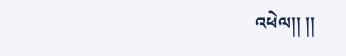འཕེལ།། །།